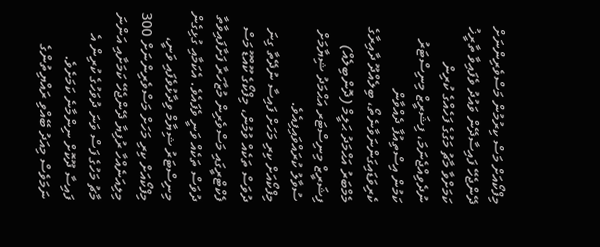މިފްކޯއަށް މަސް ކިރުމުން މަސްވެރިންނަށް ދޭންޖެހޭ ފައިސާދޭން ވައުދު ވެފައިވާ ތާރީޚު ކަމަށްވާ މާޗު މަގުގެ ފަހެއްގެ ކުރިން ނުދެވިއްޖެނަމަ، ފިޝަރީޒް މިނިސްޓަރު ކަމުން އިސްތިއުފާ ދެއްވާން ކެރިވަޑައިގަންނަވާނެތޯ، ބިލެއްދޫ ދާއިރާގެ މެމްބަރު އަޙްމަދު ޙަލީމް (ދޮންބިލެއް) ފިޝަރީޒް މިނިސްޓަރ އަޙްމަދު ޝިޔާމަށް ސުވާލު ކުރައްވައިފިއެވެ.
މިފްކޯއަށް ކިރި މަހަށް ފައިސާ ނުދޭތާ ގިނަ ދުވަސް ތަކެއް ވުމުން، މިފްކޯގެ ކޫއްޑޫ މަސް ފެކްޓްރީގައި މަސްވެރިން މުޒާހަރާ ފަށާފައިވާތާ ދުވަސް ތަކެއް ވަނީ ވެފައެވެ. އެކަމާއި ގުޅިގެން މިނިސްޓަރު ޝިޔާމް ވިދާޅުވެފައި ވަނީ، މިފްކޯއަށް ކިރި މަހަށް މަސްވެރިންނަށް 300 މިލިއަނެއްހާ ރުފިޔާ ދޭންޖެހޭ ކަމަށާއި އަންނަ މާޗު މަހުގެ ފަސް ވަނަ ދުވަހުގެ ކުރިން އެ ފައިސާ ދޫކޮށް ނިންމާނެ ކަމަށެވެ.
ނަމަވެސް މިއަދު ބޭއްވި ރައްޔިތުންގެ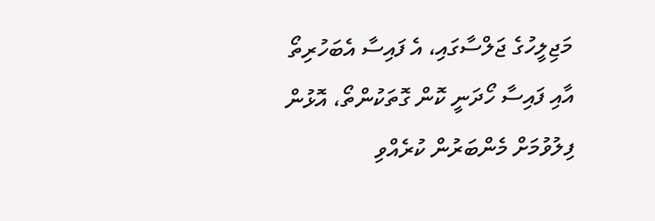މަޖިލީހުގެ ޖަލްސާގައި، އެ ފައިސާ އެބަހުރިތޯ އާއި ފައިސާ ހޯދަނީ ކޮން ގޮތަކުންތޯ، އޮޅުން ފިލުވުމަށް މެންބަރުން ކުރެއްވި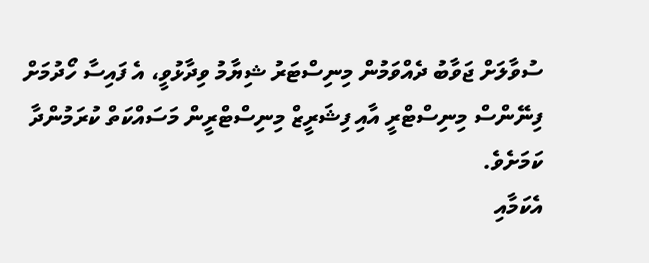ސުވާލަށް ޖަވާބު ދެއްވަމުން މިނިސްޓަރު ޝިޔާމު ވިދާޅުވީ، އެ ފައިސާ ހޯދުމަށް ފިނޭންސް މިނިސްޓްރީ އާއި ފިޝަރީޒް މިނިސްޓްރީން މަސައްކަތް ކުރަމުންދާ ކަމަށެވެ.
އެކަމާއި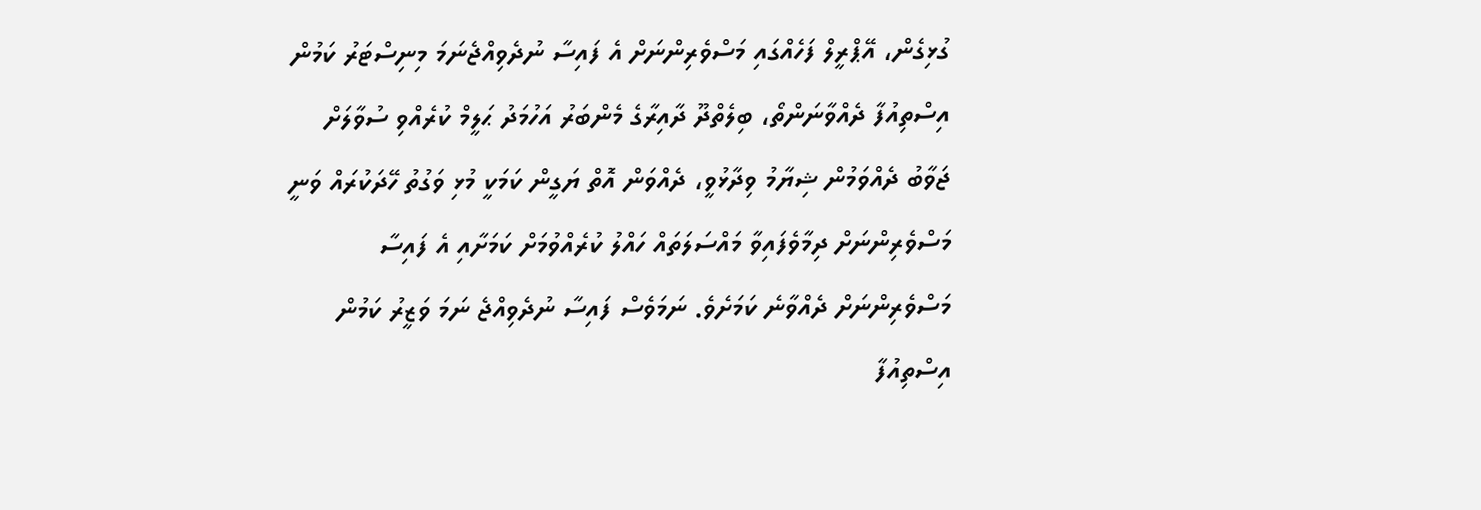ގުޅިގެން، އޭޕްރީލް ފަހެއްގައި މަސްވެރިންނަށް އެ ފައިސާ ނުދެވިއްޖެނަމަ މިނިސްޓަރު ކަމުން އިސްތިއުފާ ދެއްވާނަންތޯ، ބިލެތްދޫ ދާއިރާގެ މެންބަރު އަހުމަދު ޙަލީމް ކުރެއްވި ސުވާލަށް ޖަވާބު ދެއްވަމުން ޝިޔާމު ވިދާޅުވީ، ދެއްވަން އޮތް ޔަގީން ކަމަކީ މުޅި ވަގުތު ހޭދަކުރައް ވަނީ މަސްވެރިންނަށް ދިމާވެފައިވާ މައްސަލަތައް ހައްލު ކުރެއްވުމަށް ކަމަށާއި އެ ފައިސާ މަސްވެރިންނަށް ދެއްވާނެ ކަމަށެވެ. ނަމަވެސް ފައިސާ ނުދެވިއްޖެ ނަމަ ވަޒީރު ކަމުން އިސްތިއުފާ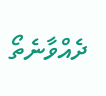ދެއްވާނެތޯ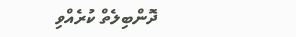ދޮންބިލެތް ކުރެއްވި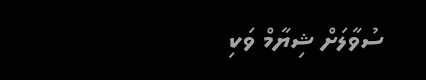ސުވާލަށް ޝިޔާމް ވަކި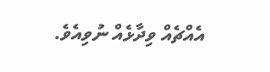އެއްޗެއް ވިދާޅެއް ނުވިއެވެ.